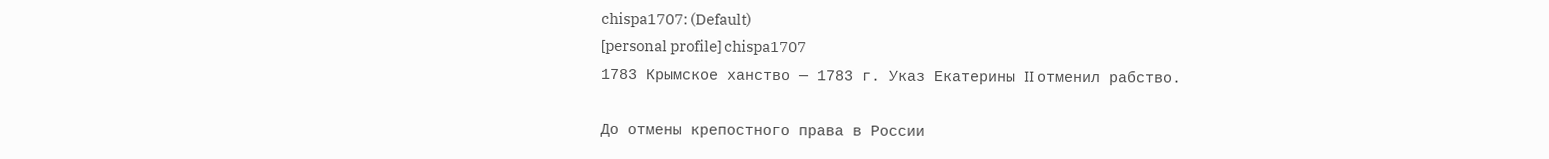chispa1707: (Default)
[personal profile] chispa1707
1783 Крымское ханство — 1783 г. Указ Екатерины II отменил рабство.

До отмены крепостного права в России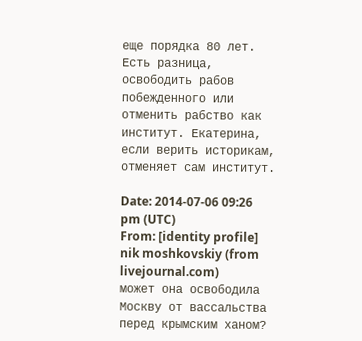еще порядка 80 лет. Есть разница, освободить рабов побежденного или отменить рабство как институт. Екатерина, если верить историкам, отменяет сам институт.

Date: 2014-07-06 09:26 pm (UTC)
From: [identity profile] nik moshkovskiy (from livejournal.com)
может она освободила Москву от вассальства перед крымским ханом?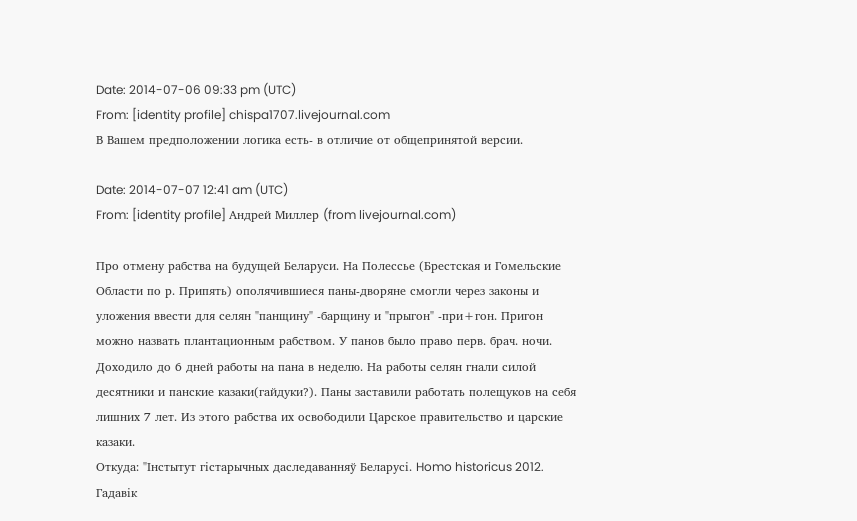Date: 2014-07-06 09:33 pm (UTC)
From: [identity profile] chispa1707.livejournal.com
В Вашем предположении логика есть- в отличие от общепринятой версии.

Date: 2014-07-07 12:41 am (UTC)
From: [identity profile] Андрей Миллер (from livejournal.com)

Про отмену рабства на будущей Беларуси. На Полессье (Брестская и Гомельские Области по р. Припять) ополячившиеся паны-дворяне смогли через законы и уложения ввести для селян "панщину" -барщину и "прыгон" -при+гон. Пригон можно назвать плантационным рабством. У панов было право перв. брач. ночи. Доходило до 6 дней работы на пана в неделю. На работы селян гнали силой десятники и панские казаки(гайдуки?). Паны заставили работать полещуков на себя лишних 7 лет. Из этого рабства их освободили Царское правительство и царские казаки.
Откуда: "Інстытут гістарычных даследаванняў Беларусі. Homo historicus 2012. Гадавiк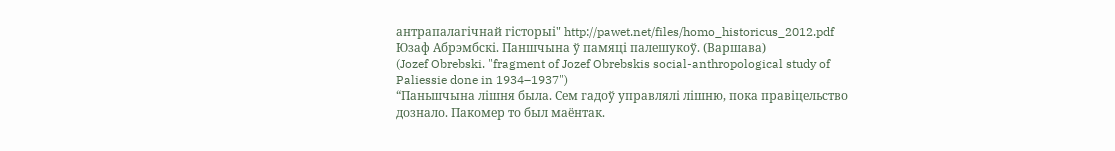антрапалагічнай гісторыі" http://pawet.net/files/homo_historicus_2012.pdf
Юзаф Абрэмбскі. Паншчына ў памяці палешукоў. (Варшава)
(Jozef Obrebski. "fragment of Jozef Obrebskis social-anthropological study of Paliessie done in 1934–1937")
“Паньшчына лішня была. Сем гадоў управлялі лішню, пока правіцельство
дознало. Пакомер то был маёнтак.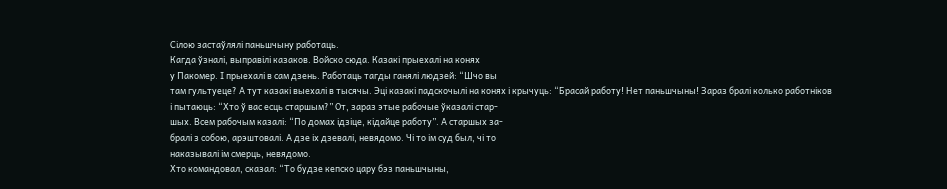Сілою застаўлялі паньшчыну работаць.
Кагда ўзналі, выправілі казаков. Войско сюда. Казакі прыехалі на конях
у Пакомер. І прыехалі в сам дзень. Работаць тагды ганялі людзей: “Шчо вы
там гультуеце? А тут казакі выехалі в тысячы. Эці казакі падскочылі на конях і крычуць: “Брасай работу! Нет паньшчыны! Зараз бралі колько работніков
і пытаюць: “Хто ў вас есць старшым?” От, зараз этые рабочые ўказалі стар-
шых. Всем рабочым казалі: “По домах ідзіце, кідайце работу”. А старшых за-
бралі з собою, арэштовалі. А дзе іх дзевалі, невядомо. Чі то ім суд был, чі то
наказывалі ім смерць, невядомо.
Хто командовал, сказал: “То будзе кепско цару бэз паньшчыны,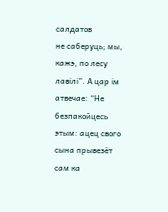салдатов
не саберуць; мы, кажэ, по лесу лавілі”. А цар ім атвечае: “Не безпакойцесь
этым: ацец свого сына прывезёт сам ка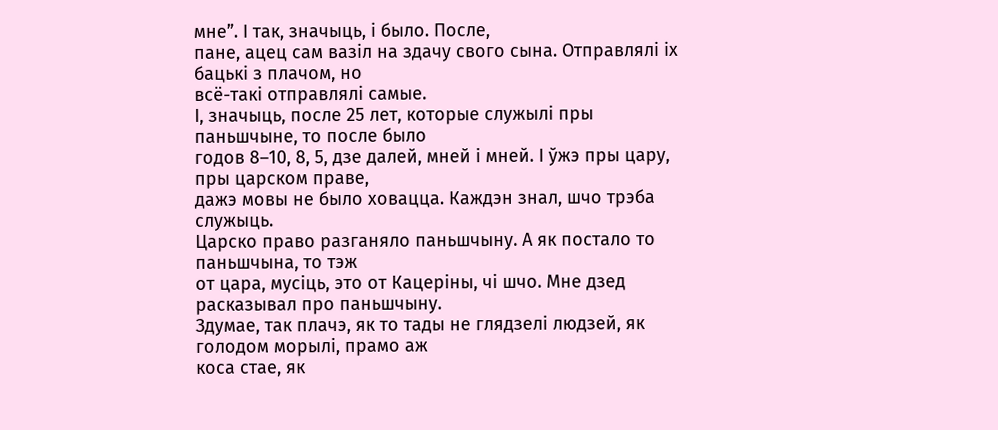мне”. І так, значыць, і было. После,
пане, ацец сам вазіл на здачу свого сына. Отправлялі іх бацькі з плачом, но
всё-такі отправлялі самые.
І, значыць, после 25 лет, которые служылі пры паньшчыне, то после было
годов 8–10, 8, 5, дзе далей, мней і мней. І ўжэ пры цару, пры царском праве,
дажэ мовы не было ховацца. Каждэн знал, шчо трэба служыць.
Царско право разганяло паньшчыну. А як постало то паньшчына, то тэж
от цара, мусіць, это от Кацеріны, чі шчо. Мне дзед расказывал про паньшчыну.
Здумае, так плачэ, як то тады не глядзелі людзей, як голодом морылі, прамо аж
коса стае, як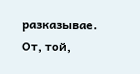разказывае. От, той,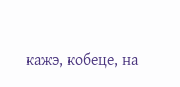кажэ, кобеце, на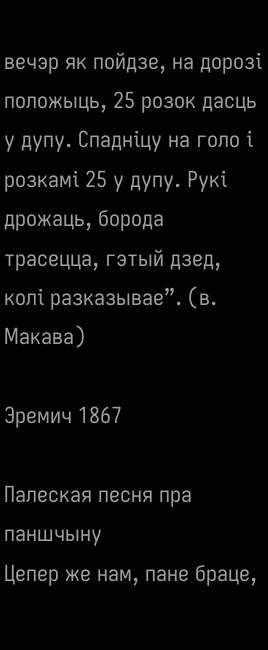вечэр як пойдзе, на дорозі
положыць, 25 розок дасць у дупу. Спадніцу на голо і розкамі 25 у дупу. Рукі
дрожаць, борода трасецца, гэтый дзед, колі разказывае”. (в. Макава)

Эремич 1867

Палеская песня пра паншчыну
Цепер же нам, пане браце,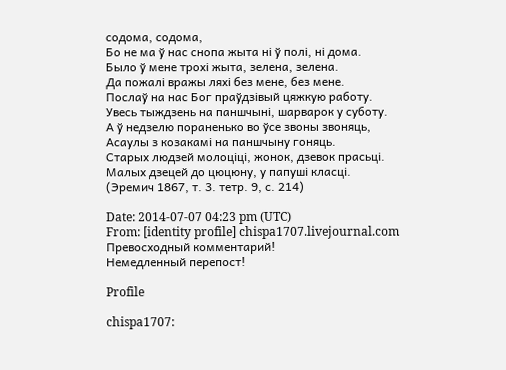содома, содома,
Бо не ма ў нас снопа жыта ні ў полі, ні дома.
Было ў мене трохі жыта, зелена, зелена.
Да пожалі вражы ляхі без мене, без мене.
Послаў на нас Бог праўдзівый цяжкую работу.
Увесь тыждзень на паншчыні, шарварок у суботу.
А ў недзелю пораненько во ўсе звоны звоняць,
Асаулы з козакамі на паншчыну гоняць.
Старых людзей молоціці, жонок, дзевок прасьці.
Малых дзецей до цюцюну, у папуші класці.
(Эремич 1867, т. 3. тетр. 9, с. 214)

Date: 2014-07-07 04:23 pm (UTC)
From: [identity profile] chispa1707.livejournal.com
Превосходный комментарий!
Немедленный перепост!

Profile

chispa1707: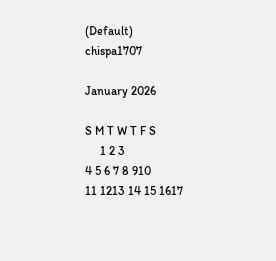(Default)
chispa1707

January 2026

S M T W T F S
     1 2 3
4 5 6 7 8 910
11 1213 14 15 1617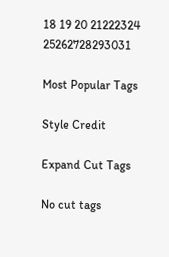18 19 20 21222324
25262728293031

Most Popular Tags

Style Credit

Expand Cut Tags

No cut tags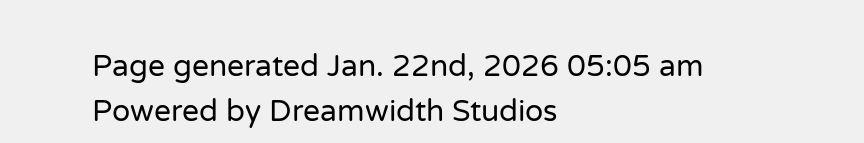Page generated Jan. 22nd, 2026 05:05 am
Powered by Dreamwidth Studios